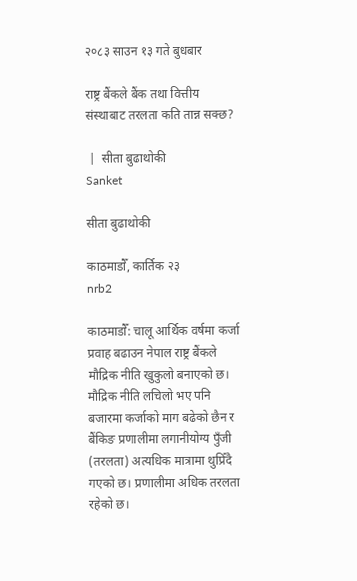२०८३ साउन १३ गते बुधबार

राष्ट्र बैंकले बैंक तथा वित्तीय संस्थाबाट तरलता कति तान्न सक्छ?

 |  सीता बुढाथोकी
Sanket

सीता बुढाथोकी

काठमाडौँ, कार्तिक २३
nrb2

काठमाडौँ: चालू आर्थिक वर्षमा कर्जा प्रवाह बढाउन नेपाल राष्ट्र बैंकले मौद्रिक नीति खुकुलो बनाएको छ। मौद्रिक नीति लचिलो भए पनि बजारमा कर्जाको माग बढेको छैन र बैंकिङ प्रणालीमा लगानीयोग्य पुँजी (तरलता) अत्यधिक मात्रामा थुप्रिँदै गएको छ। प्रणालीमा अधिक तरलता रहेको छ।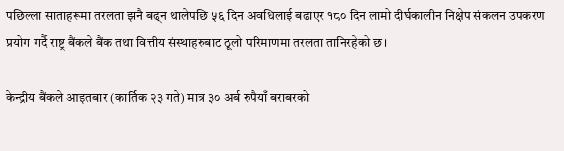पछिल्ला साताहरूमा तरलता झनै बढ्न थालेपछि ५६ दिन अवधिलाई बढाएर १८० दिन लामो दीर्घकालीन निक्षेप संकलन उपकरण प्रयोग गर्दै राष्ट्र बैंकले बैंक तथा वित्तीय संस्थाहरुबाट ठूलो परिमाणमा तरलता तानिरहेको छ।

केन्द्रीय बैंकले आइतबार (कार्तिक २३ गते) मात्र ३० अर्ब रुपैयाँ बराबरको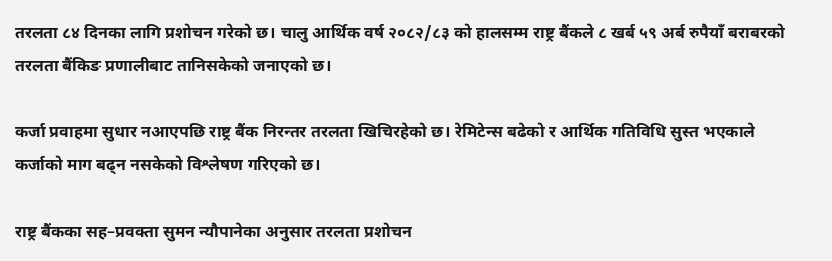तरलता ८४ दिनका लागि प्रशोचन गरेको छ। चालु आर्थिक वर्ष २०८२/८३ को हालसम्म राष्ट्र बैंकले ८ खर्ब ५९ अर्ब रुपैयाँ बराबरको तरलता बैंकिङ प्रणालीबाट तानिसकेको जनाएको छ।

कर्जा प्रवाहमा सुधार नआएपछि राष्ट्र बैंक निरन्तर तरलता खिचिरहेको छ। रेमिटेन्स बढेको र आर्थिक गतिविधि सुस्त भएकाले कर्जाको माग बढ्न नसकेको विश्लेषण गरिएको छ।

राष्ट्र बैंकका सह–प्रवक्ता सुमन न्यौपानेका अनुसार तरलता प्रशोचन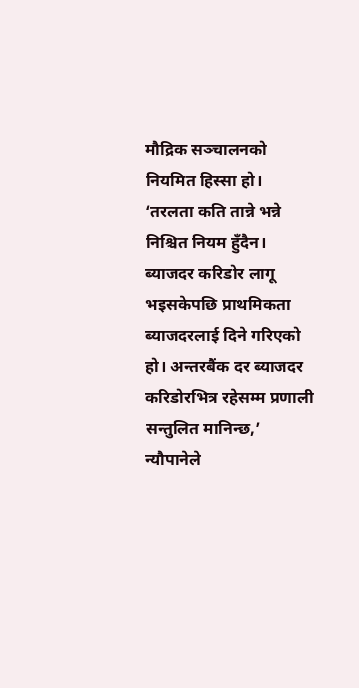मौद्रिक सञ्चालनको नियमित हिस्सा हो। ‘तरलता कति तान्ने भन्ने निश्चित नियम हुँदैन। ब्याजदर करिडोर लागू भइसकेपछि प्राथमिकता ब्याजदरलाई दिने गरिएको हो। अन्तरबैंक दर ब्याजदर करिडोरभित्र रहेसम्म प्रणाली सन्तुलित मानिन्छ,’ न्यौपानेले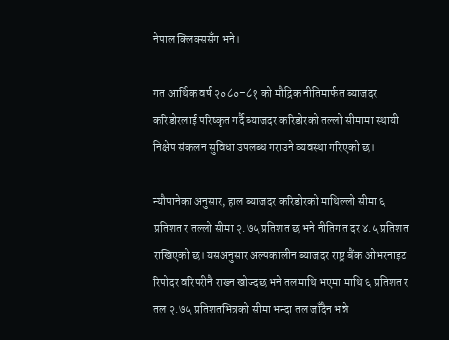नेपाल क्लिक्ससँग भने।

गत आर्थिक वर्ष २०८०–८१ को मौद्रिक नीतिमार्फत ब्याजदर करिडोरलाई परिष्कृत गर्दै ब्याजदर करिडोरको तल्लो सीमामा स्थायी निक्षेप संकलन सुविधा उपलब्ध गराउने व्यवस्था गरिएको छ।

न्यौपानेका अनुसार, हाल ब्याजदर करिडोरको माथिल्लो सीमा ६ प्रतिशत र तल्लो सीमा २.७५ प्रतिशत छ भने नीतिगत दर ४.५ प्रतिशत राखिएको छ। यसअनुसार अल्पकालीन ब्याजदर राष्ट्र बैंक ओभरनाइट रिपोदर वरिपरीनै राख्न खोज्दछ भने तलमाथि भएमा माथि ६ प्रतिशत र तल २.७५ प्रतिशतभित्रको सीमा भन्दा तल जाँदैन भन्ने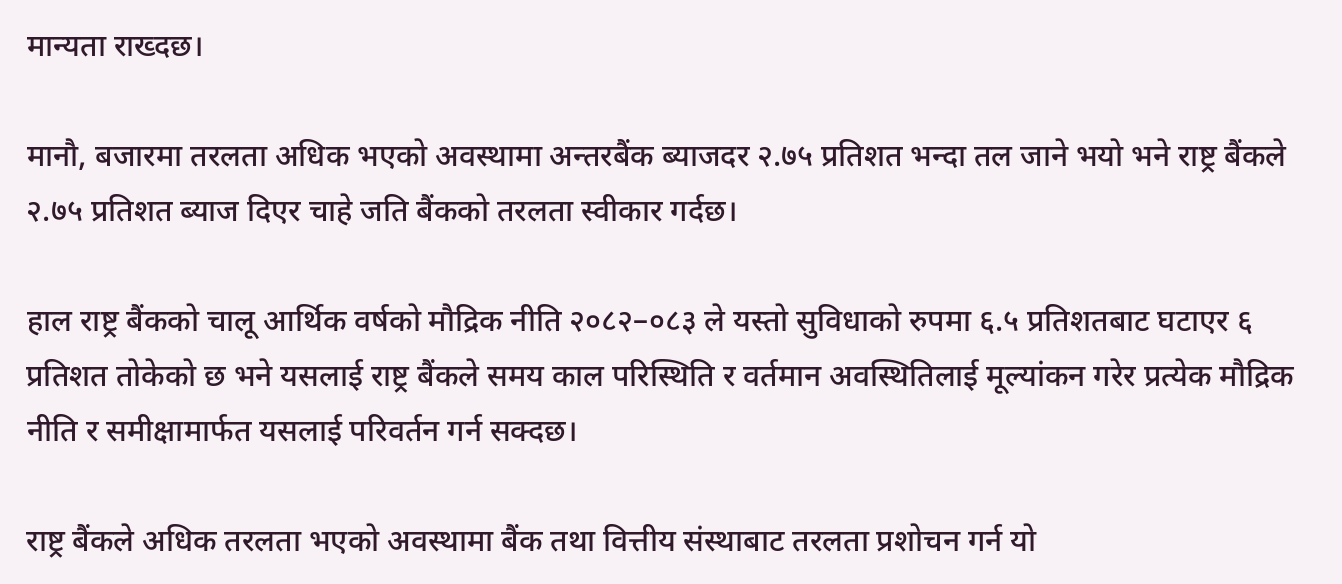मान्यता राख्दछ।

मानौ, बजारमा तरलता अधिक भएको अवस्थामा अन्तरबैंक ब्याजदर २.७५ प्रतिशत भन्दा तल जाने भयो भने राष्ट्र बैंकले २.७५ प्रतिशत ब्याज दिएर चाहे जति बैंकको तरलता स्वीकार गर्दछ।

हाल राष्ट्र बैंकको चालू आर्थिक वर्षको मौद्रिक नीति २०८२–०८३ ले यस्तो सुविधाको रुपमा ६.५ प्रतिशतबाट घटाएर ६ प्रतिशत तोकेको छ भने यसलाई राष्ट्र बैंकले समय काल परिस्थिति र वर्तमान अवस्थितिलाई मूल्यांकन गरेर प्रत्येक मौद्रिक नीति र समीक्षामार्फत यसलाई परिवर्तन गर्न सक्दछ।

राष्ट्र बैंकले अधिक तरलता भएको अवस्थामा बैंक तथा वित्तीय संस्थाबाट तरलता प्रशोचन गर्न यो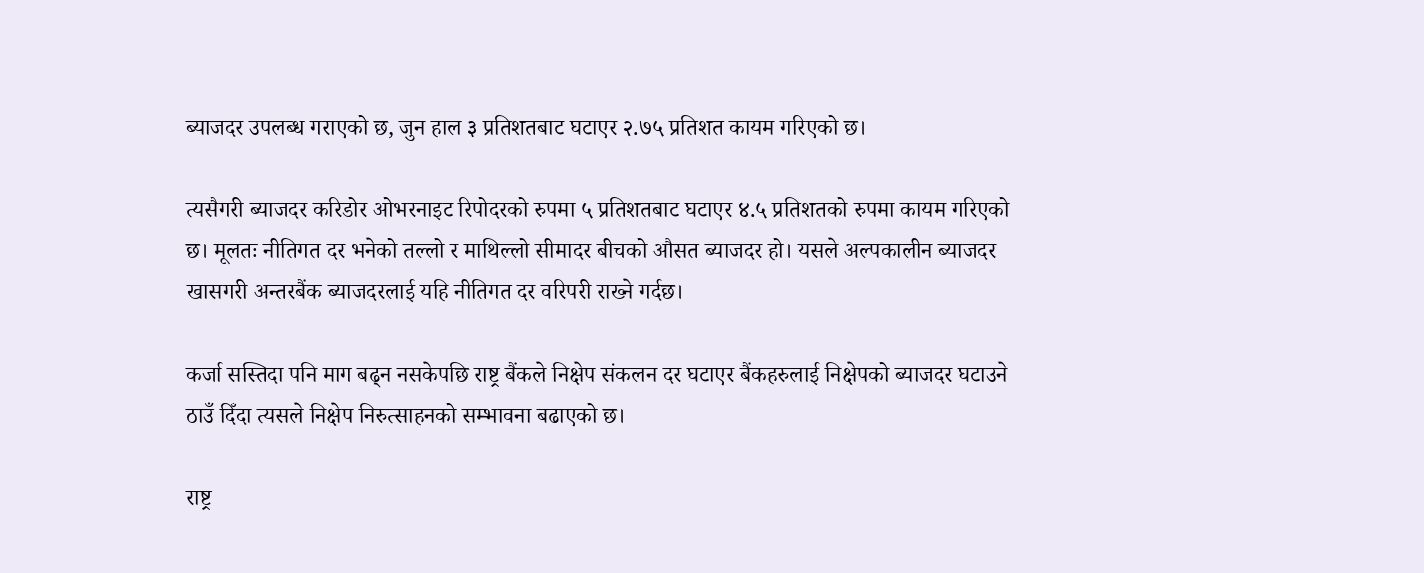ब्याजदर उपलब्ध गराएको छ, जुन हाल ३ प्रतिशतबाट घटाएर २.७५ प्रतिशत कायम गरिएको छ।

त्यसैगरी ब्याजदर करिडोर ओभरनाइट रिपोदरको रुपमा ५ प्रतिशतबाट घटाएर ४.५ प्रतिशतको रुपमा कायम गरिएको छ। मूलतः नीतिगत दर भनेको तल्लो र माथिल्लो सीमादर बीचको औसत ब्याजदर हो। यसले अल्पकालीन ब्याजदर खासगरी अन्तरबैंक ब्याजदरलाई यहि नीतिगत दर वरिपरी राख्ने गर्दछ।

कर्जा सस्तिदा पनि माग बढ्न नसकेपछि राष्ट्र बैंकले निक्षेप संकलन दर घटाएर बैंकहरुलाई निक्षेपको ब्याजदर घटाउने ठाउँ दिँदा त्यसले निक्षेप निरुत्साहनको सम्भावना बढाएको छ।

राष्ट्र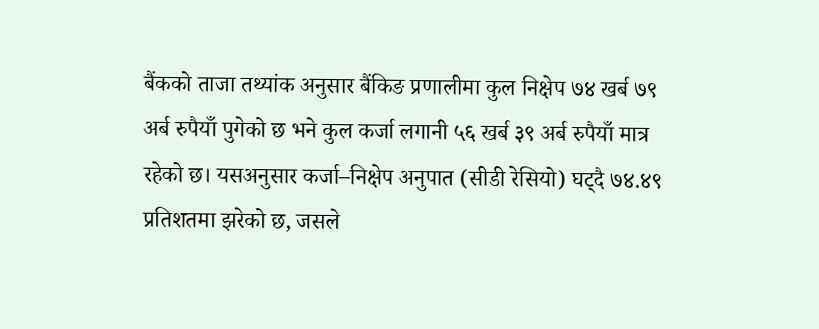बैंकको ताजा तथ्यांक अनुसार बैंकिङ प्रणालीमा कुल निक्षेप ७४ खर्ब ७९ अर्ब रुपैयाँ पुगेको छ भने कुल कर्जा लगानी ५६ खर्ब ३९ अर्ब रुपैयाँ मात्र रहेको छ। यसअनुसार कर्जा–निक्षेप अनुपात (सीडी रेसियो) घट्दै ७४.४९ प्रतिशतमा झरेको छ, जसले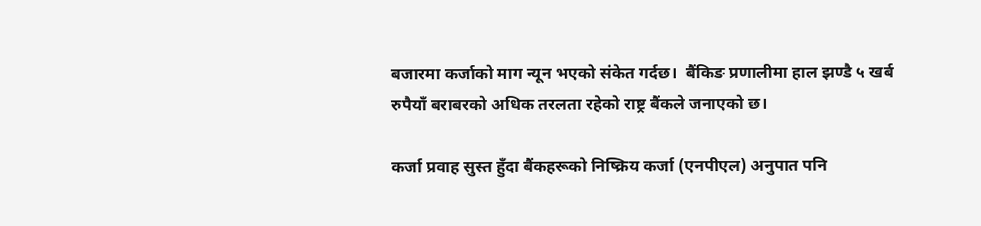बजारमा कर्जाको माग न्यून भएको संकेत गर्दछ।  बैंकिङ प्रणालीमा हाल झण्डै ५ खर्ब रुपैयाँ बराबरको अधिक तरलता रहेको राष्ट्र बैंकले जनाएको छ।

कर्जा प्रवाह सुस्त हुँदा बैंकहरूको निष्क्रिय कर्जा (एनपीएल) अनुपात पनि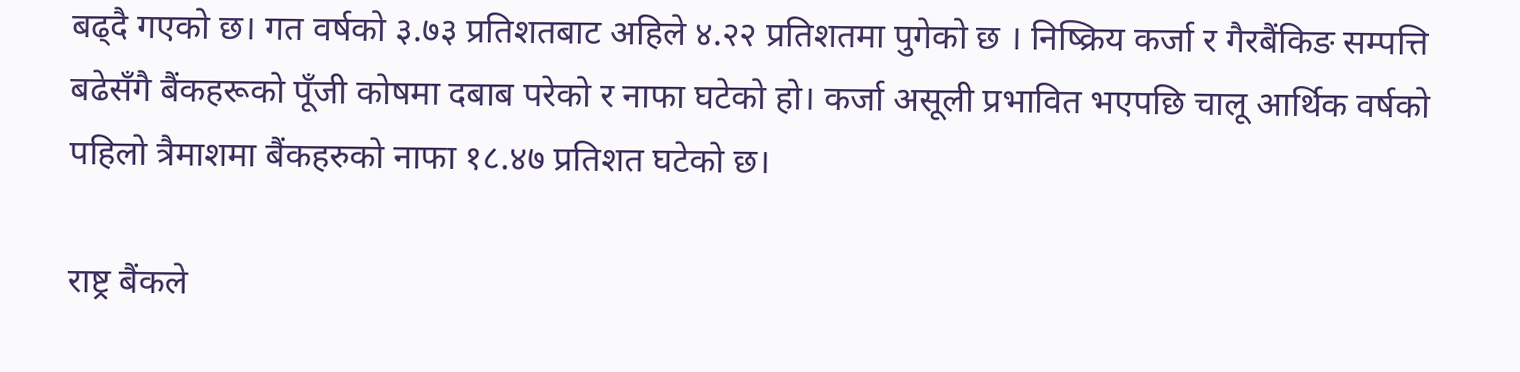बढ्दै गएको छ। गत वर्षको ३.७३ प्रतिशतबाट अहिले ४.२२ प्रतिशतमा पुगेको छ । निष्क्रिय कर्जा र गैरबैंकिङ सम्पत्ति बढेसँगै बैंकहरूको पूँजी कोषमा दबाब परेको र नाफा घटेको हो। कर्जा असूली प्रभावित भएपछि चालू आर्थिक वर्षको पहिलो त्रैमाशमा बैंकहरुको नाफा १८.४७ प्रतिशत घटेको छ।

राष्ट्र बैंकले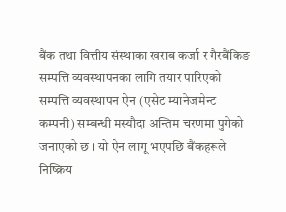बैंक तथा वित्तीय संस्थाका खराब कर्जा र गैरबैंकिङ सम्पत्ति व्यवस्थापनका लागि तयार पारिएको सम्पत्ति व्यवस्थापन ऐन (एसेट म्यानेजमेन्ट कम्पनी) सम्बन्धी मस्यौदा अन्तिम चरणमा पुगेको जनाएको छ । यो ऐन लागू भएपछि बैंकहरूले निष्क्रिय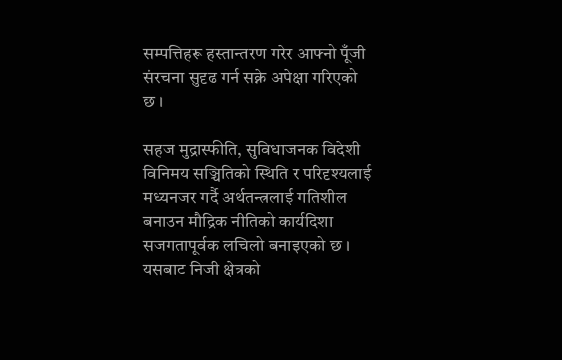सम्पत्तिहरू हस्तान्तरण गरेर आफ्नो पूँजी संरचना सुदृढ गर्न सक्ने अपेक्षा गरिएको छ ।

सहज मुद्रास्फीति, सुविधाजनक विदेशी विनिमय सञ्चितिको स्थिति र परिदृश्यलाई मध्यनजर गर्दै अर्थतन्त्रलाई गतिशील बनाउन मौद्रिक नीतिको कार्यदिशा सजगतापूर्वक लचिलो बनाइएको छ । यसबाट निजी क्षेत्रको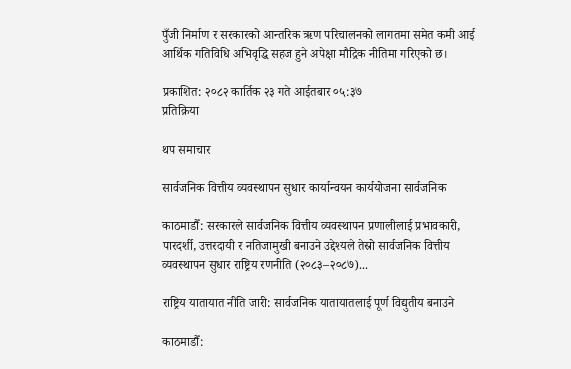पुँजी निर्माण र सरकारको आन्तरिक ऋण परिचालनको लागतमा समेत कमी आई आर्थिक गतिविधि अभिवृद्धि सहज हुने अपेक्षा मौद्रिक नीतिमा गरिएको छ।

प्रकाशित: २०८२ कार्तिक २३ गते आईतबार ०५:३७
प्रतिक्रिया

थप समाचार

सार्वजनिक वित्तीय व्यवस्थापन सुधार कार्यान्वयन कार्ययोजना सार्वजनिक

काठमाडौँ: सरकारले सार्वजनिक वित्तीय व्यवस्थापन प्रणालीलाई प्रभावकारी, पारदर्शी, उत्तरदायी र नतिजामुखी बनाउने उद्देश्यले तेस्रो सार्वजनिक वित्तीय व्यवस्थापन सुधार राष्ट्रिय रणनीति (२०८३–२०८७)...

राष्ट्रिय यातायात नीति जारी: सार्वजनिक यातायातलाई पूर्ण विद्युतीय बनाउने

काठमाडौँ: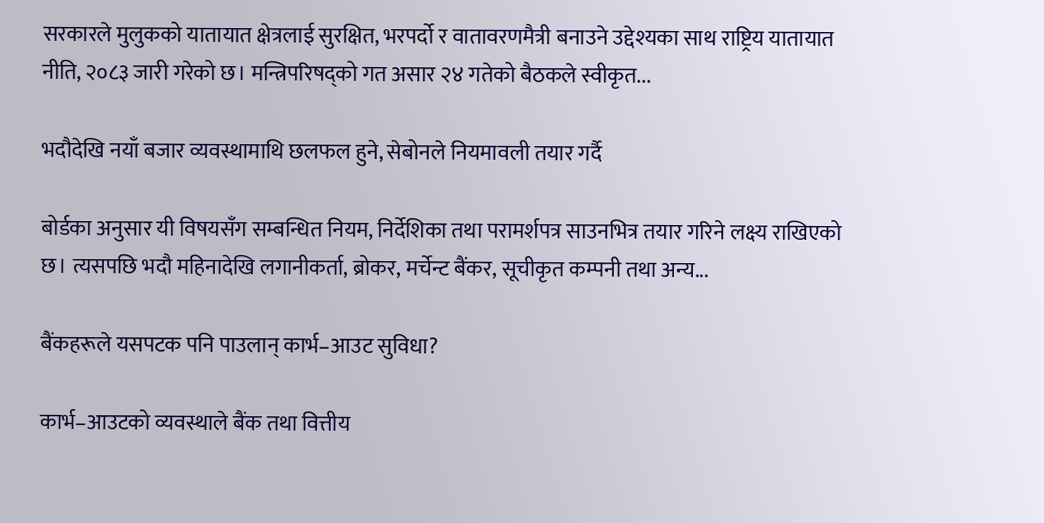सरकारले मुलुकको यातायात क्षेत्रलाई सुरक्षित, भरपर्दो र वातावरणमैत्री बनाउने उद्देश्यका साथ राष्ट्रिय यातायात नीति, २०८३ जारी गरेको छ। मन्त्रिपरिषद्को गत असार २४ गतेको बैठकले स्वीकृत...

भदौदेखि नयाँ बजार व्यवस्थामाथि छलफल हुने, सेबोनले नियमावली तयार गर्दै

बोर्डका अनुसार यी विषयसँग सम्बन्धित नियम, निर्देशिका तथा परामर्शपत्र साउनभित्र तयार गरिने लक्ष्य राखिएको छ। त्यसपछि भदौ महिनादेखि लगानीकर्ता, ब्रोकर, मर्चेन्ट बैंकर, सूचीकृत कम्पनी तथा अन्य...

बैंकहरूले यसपटक पनि पाउलान् कार्भ–आउट सुविधा?

कार्भ–आउटको व्यवस्थाले बैंक तथा वित्तीय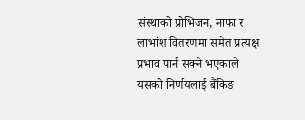संस्थाको प्रोभिजन, नाफा र लाभांश वितरणमा समेत प्रत्यक्ष प्रभाव पार्न सक्ने भएकाले यसको निर्णयलाई बैंकिङ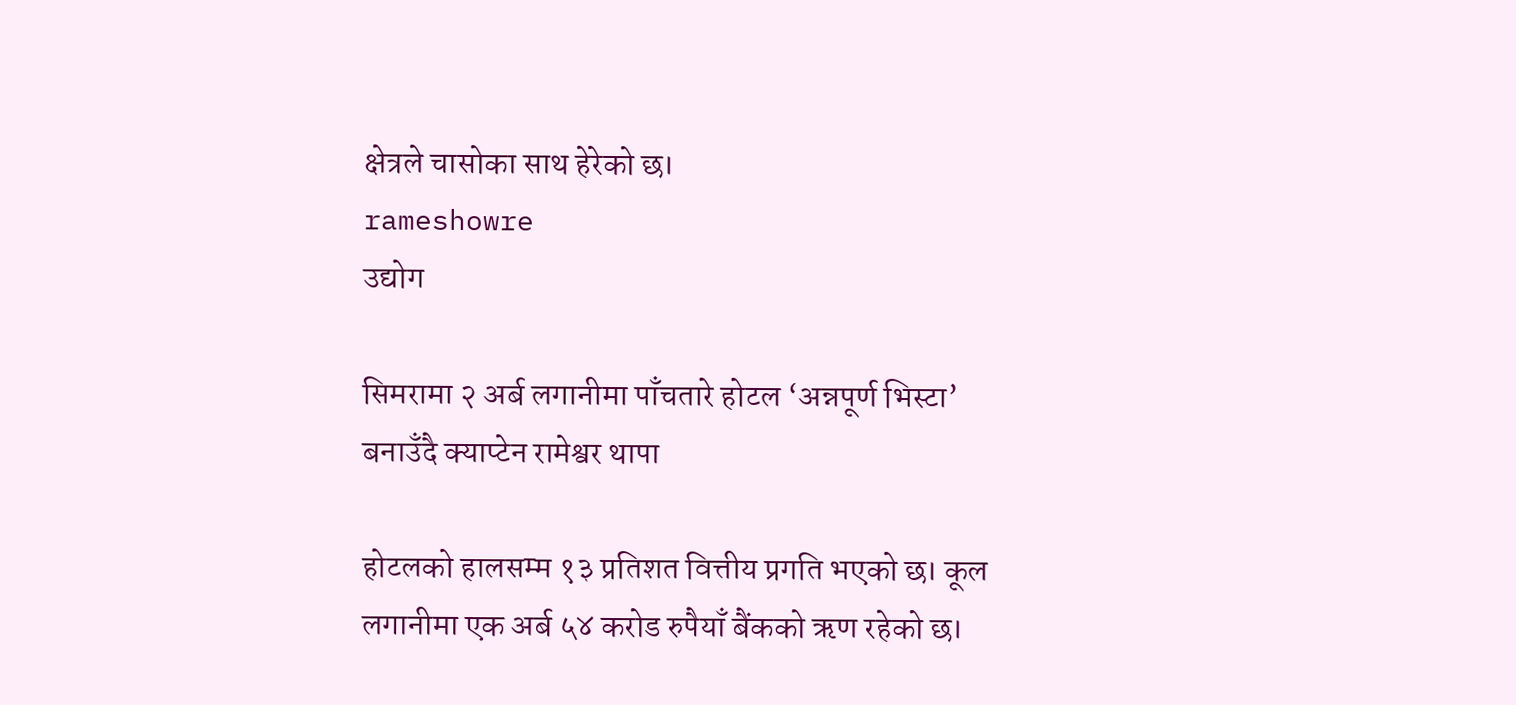क्षेत्रले चासोका साथ हेरेको छ।
rameshowre
उद्योग

सिमरामा २ अर्ब लगानीमा पाँचतारे होटल ‘अन्नपूर्ण भिस्टा’ बनाउँदै क्याप्टेन रामेश्वर थापा

होटलको हालसम्म १३ प्रतिशत वित्तीय प्रगति भएको छ। कूल लगानीमा एक अर्ब ५४ करोड रुपैयाँ बैंकको ऋण रहेको छ।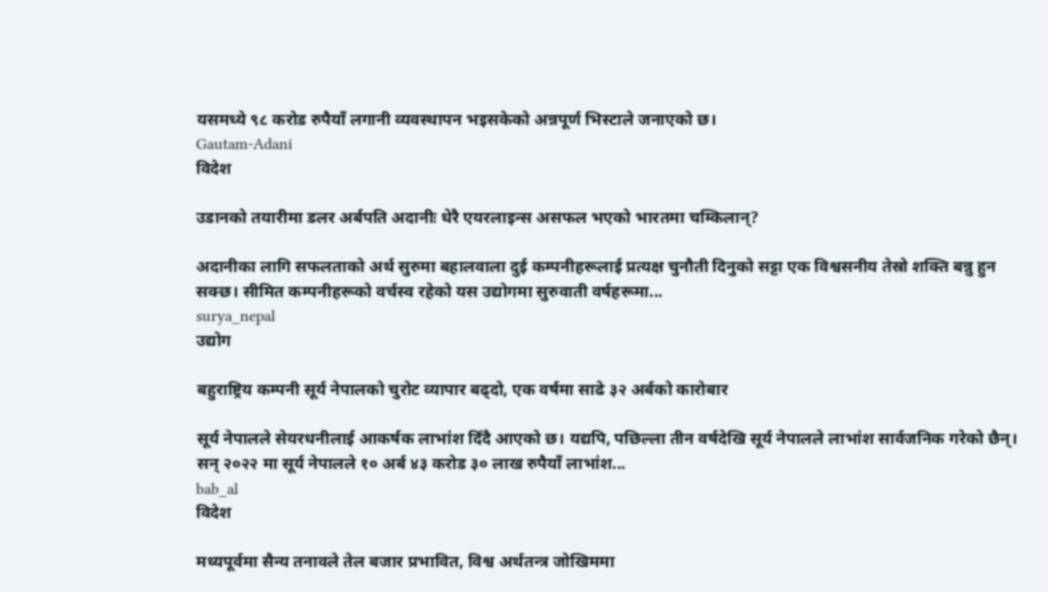यसमध्ये ९८ करोड रुपैयाँ लगानी व्यवस्थापन भइसकेको अन्नपूर्ण भिस्टाले जनाएको छ।
Gautam-Adani
विदेश

उडानको तयारीमा डलर अर्बपति अदानीः धेरै एयरलाइन्स असफल भएको भारतमा चम्किलान्?

अदानीका लागि सफलताको अर्थ सुरुमा बहालवाला दुई कम्पनीहरूलाई प्रत्यक्ष चुनौती दिनुको सट्टा एक विश्वसनीय तेस्रो शक्ति बन्नु हुन सक्छ। सीमित कम्पनीहरूको वर्चस्व रहेको यस उद्योगमा सुरुवाती वर्षहरूमा...
surya_nepal
उद्योग

बहुराष्ट्रिय कम्पनी सूर्य नेपालको चुरोट व्यापार बढ्दो, एक वर्षमा साढे ३२ अर्बको कारोबार

सूर्य नेपालले सेयरधनीलाई आकर्षक लाभांश दिँदै आएको छ। यद्यपि, पछिल्ला तीन वर्षदेखि सूर्य नेपालले लाभांश सार्वजनिक गरेको छैन्। सन् २०२२ मा सूर्य नेपालले १० अर्ब ४३ करोड ३० लाख रुपैयाँ लाभांश...
bab_al
विदेश

मध्यपूर्वमा सैन्य तनावले तेल बजार प्रभावित, विश्व अर्थतन्त्र जोखिममा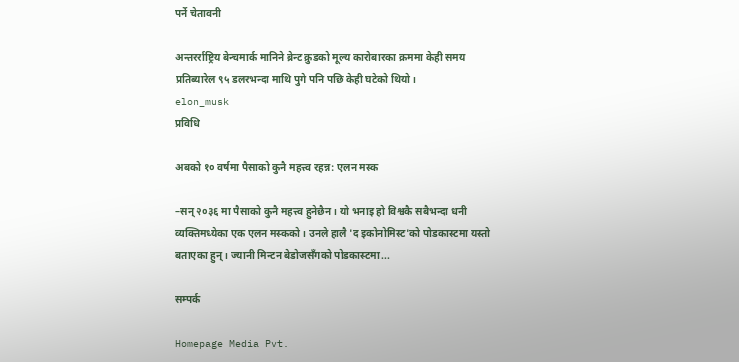पर्ने चेतावनी

अन्तरर्राष्ट्रिय बेन्चमार्क मानिने ब्रेन्ट क्रुडको मूल्य कारोबारका क्रममा केही समय प्रतिब्यारेल ९५ डलरभन्दा माथि पुगे पनि पछि केही घटेको थियो।
elon_musk
प्रविधि

अबको १० वर्षमा पैसाको कुनै महत्त्व रहन्न: एलन मस्क

–सन् २०३६ मा पैसाको कुनै महत्त्व हुनेछैन। यो भनाइ हो विश्वकै सबैभन्दा धनी व्यक्तिमध्येका एक एलन मस्कको। उनले हालै 'द इकोनोमिस्ट'को पोडकास्टमा यस्तो बताएका हुन्। ज्यानी मिन्टन बेडोजसँगको पोडकास्टमा...

सम्पर्क

Homepage Media Pvt.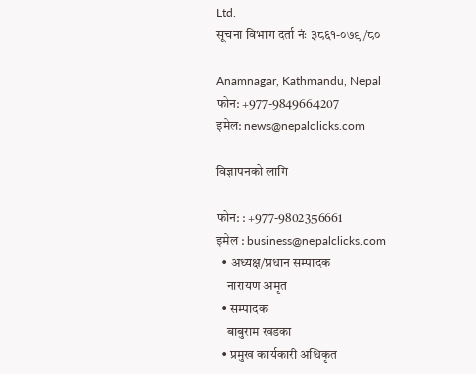Ltd.
सूचना विभाग दर्ता नंः ३८६१-०७९/८०

Anamnagar, Kathmandu, Nepal
फोन: +977-9849664207
इमेल: news@nepalclicks.com

विज्ञापनको लागि

फोन: : +977-9802356661
इमेल : business@nepalclicks.com
  • अध्यक्ष/प्रधान सम्पादक
    नारायण अमृत
  • सम्पादक
    बाबुराम खडका
  • प्रमुख कार्यकारी अधिकृत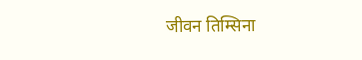जीवन तिम्सिना